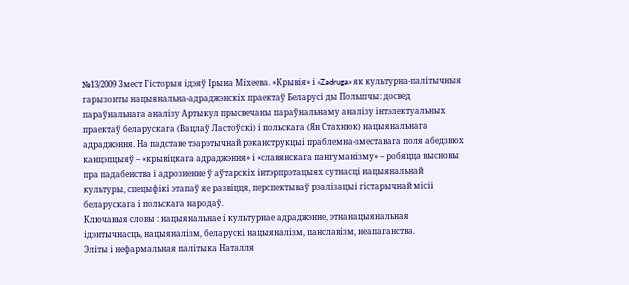№13/2009 Змест Гісторыя ідэяў Ірына Міхеева. «Крывiя» і «Zadruga» як культурна-палітычныя гарызонты нацыянальна-адраджэнскіх праектаў Беларусі ды Польшчы: досвед параўнальнага аналізу Артыкул прысвечаны параўнальнаму аналізу інтэлектуальных праектаў беларускага (Вацлаў Ластоўскі) і польскага (Ян Стахнюк) нацыянальнага адраджэння. На падставе тэарэтычнай рэканструкцыі праблемна-зместавага поля абедзвюх канцэпцыяў – «крывіцкага адраджэння» і «славянскага пангуманізму» – робяцца высновы пра падабенства і адрозненне ў аўтарскіх інтэрпрэтацыях сутнасці нацыянальнай культуры, спецыфікі этапаў яе развіцця, перспектываў рэалізацыі гістарычнай місіі беларускага і польскага народаў.
Ключавыя словы : нацыянальнае і культурнае адраджэнне, этнанацыянальная ідэнтычнасць, нацыяналізм, беларускі нацыяналізм, панславізм, неапаганства.
Эліты і нефармальная палітыка Наталля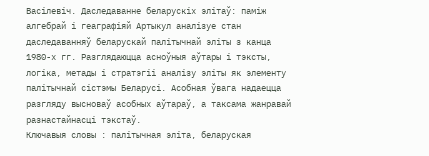Васілевіч. Даследаванне беларускіх элітаў: паміж алгебрай і геаграфіяй Артыкул аналізуе стан даследаванняў беларускай палітычнай эліты з канца 1980-х гг. Разглядаюцца асноўныя аўтары і тэксты, логіка, метады і стратэгіі аналізу эліты як элементу палітычнай сістэмы Беларусі. Асобная ўвага надаецца разгляду высноваў асобных аўтараў, а таксама жанравай разнастайнасці тэкстаў.
Ключавыя словы : палітычная эліта, беларуская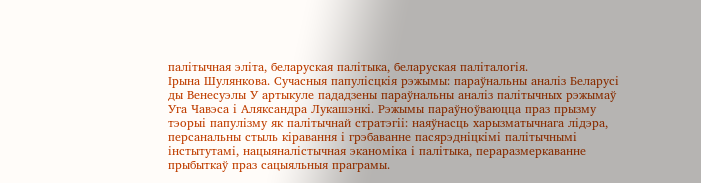палітычная эліта, беларуская палітыка, беларуская паліталогія.
Ірына Шулянкова. Сучасныя папулісцкія рэжымы: параўнальны аналіз Беларусі ды Венесуэлы У артыкуле пададзены параўнальны аналіз палітычных рэжымаў Уга Чавэса і Аляксандра Лукашэнкі. Рэжымы параўноўваюцца праз прызму тэорыі папулізму як палітычнай стратэгіі: наяўнасць харызматычнага лідэра, персанальны стыль кіравання і грэбаванне пасярэдніцкімі палітычнымі інстытутамі, нацыяналістычная эканоміка і палітыка, пераразмеркаванне прыбыткаў праз сацыяльныя праграмы.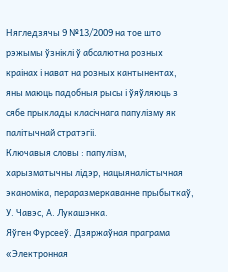Нягледзячы 9 №13/2009 на тое што рэжымы ўзніклі ў абсалютна розных краінах і нават на розных кантынентах, яны маюць падобныя рысы і ўяўляюць з сябе прыклады класічнага папулізму як палітычнай стратэгіі.
Ключавыя словы : папулізм, харызматычны лідэр, нацыяналістычная эканоміка, пераразмеркаванне прыбыткаў, У. Чавэс, А. Лукашэнка.
Яўген Фурсееў. Дзяржаўная праграма «Электронная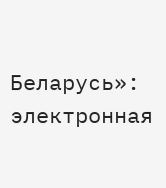Беларусь»: электронная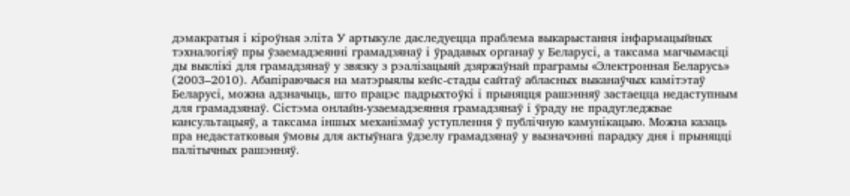дэмакратыя і кіроўная эліта У артыкуле даследуецца праблема выкарыстання інфармацыйных тэхналогіяў пры ўзаемадзеянні грамадзянаў і ўрадавых органаў у Беларусі, а таксама магчымасці ды выклікі для грамадзянаў у звязку з рэалізацыяй дзяржаўнай праграмы «Электронная Беларусь» (2003–2010). Абапіраючыся на матэрыялы кейс-стады сайтаў абласных выканаўчых камітэтаў Беларусі, можна адзначыць, што працэс падрыхтоўкі і прыняцця рашэнняў застаецца недаступным для грамадзянаў. Сістэма онлайн-узаемадзеяння грамадзянаў і ўраду не прадугледжвае кансультацыяў, а таксама іншых механізмаў уступлення ў публічную камунікацыю. Можна казаць пра недастатковыя ўмовы для актыўнага ўдзелу грамадзянаў у вызначэнні парадку дня і прыняцці палітычных рашэнняў.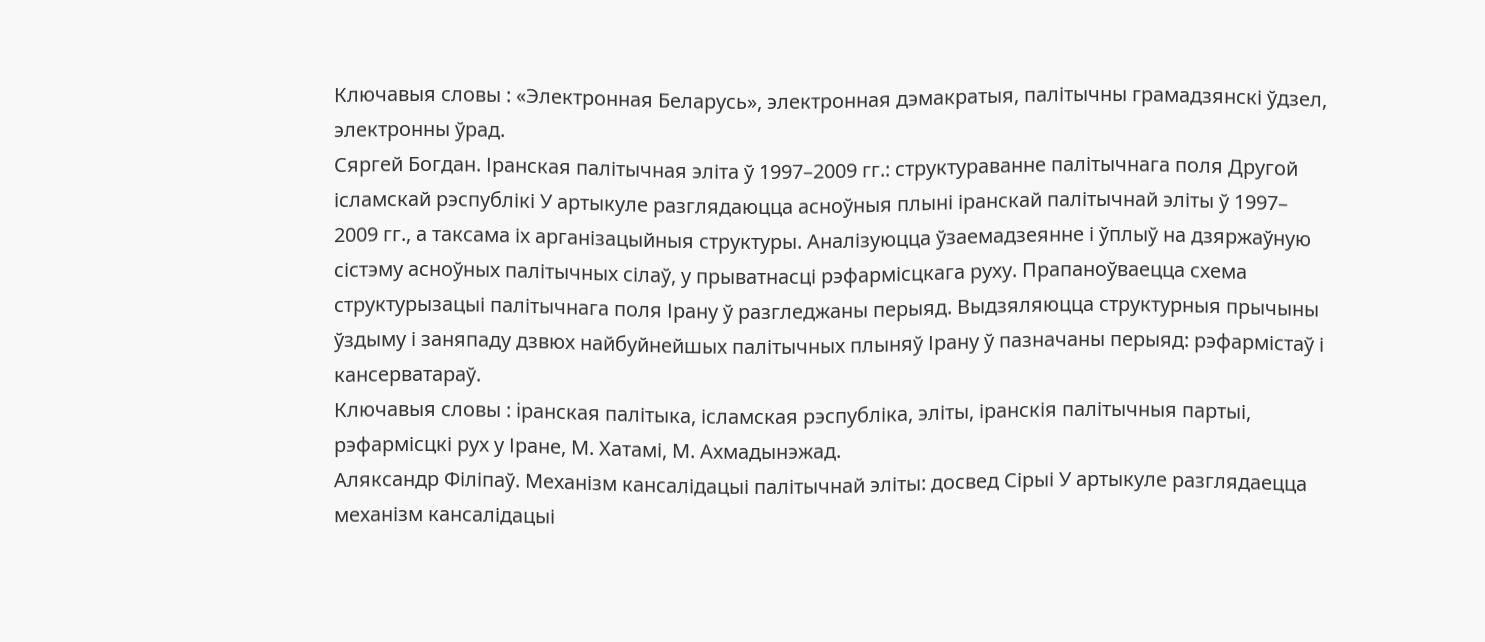Ключавыя словы : «Электронная Беларусь», электронная дэмакратыя, палітычны грамадзянскі ўдзел, электронны ўрад.
Сяргей Богдан. Іранская палітычная эліта ў 1997–2009 гг.: структураванне палітычнага поля Другой ісламскай рэспублікі У артыкуле разглядаюцца асноўныя плыні іранскай палітычнай эліты ў 1997– 2009 гг., а таксама іх арганізацыйныя структуры. Аналізуюцца ўзаемадзеянне і ўплыў на дзяржаўную сістэму асноўных палітычных сілаў, у прыватнасці рэфармісцкага руху. Прапаноўваецца схема структурызацыі палітычнага поля Ірану ў разгледжаны перыяд. Выдзяляюцца структурныя прычыны ўздыму і заняпаду дзвюх найбуйнейшых палітычных плыняў Ірану ў пазначаны перыяд: рэфармістаў і кансерватараў.
Ключавыя словы : iранская палітыка, ісламская рэспубліка, эліты, іранскія палітычныя партыі, рэфармісцкі рух у Іране, М. Хатамі, М. Ахмадынэжад.
Аляксандр Філіпаў. Механізм кансалідацыі палітычнай эліты: досвед Сірыі У артыкуле разглядаецца механізм кансалідацыі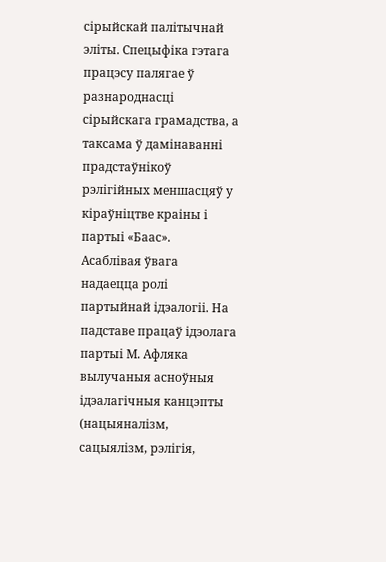сірыйскай палітычнай эліты. Спецыфіка гэтага працэсу палягае ў разнароднасці сірыйскага грамадства, а таксама ў дамінаванні прадстаўнікоў рэлігійных меншасцяў у кіраўніцтве краіны і партыі «Баас».
Асаблівая ўвага надаецца ролі партыйнай ідэалогіі. На падставе працаў ідэолага партыі М. Афляка вылучаныя асноўныя ідэалагічныя канцэпты (нацыяналізм, сацыялізм, рэлігія,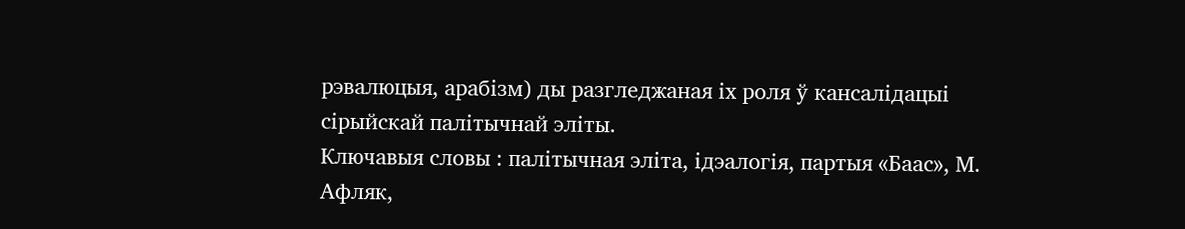рэвалюцыя, арабізм) ды разгледжаная іх роля ў кансалідацыі сірыйскай палітычнай эліты.
Ключавыя словы : палітычная эліта, ідэалогія, партыя «Баас», М. Афляк,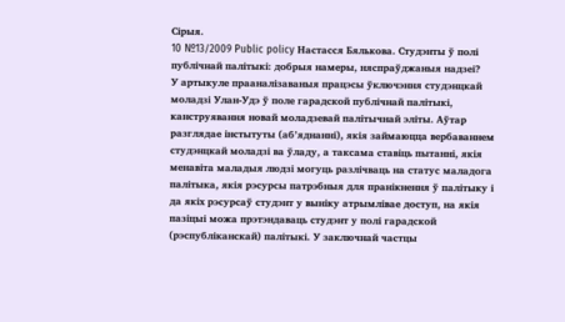Сірыя.
10 №13/2009 Public policy Настасся Бялькова. Студэнты ў полі публічнай палітыкі: добрыя намеры, няспраўджаныя надзеі?
У артыкуле прааналізаваныя працэсы ўключэння студэнцкай моладзі Улан-Удэ ў поле гарадской публічнай палітыкі, канструявання новай моладзевай палітычнай эліты. Аўтар разглядае інстытуты (аб’яднанні), якія займаюцца вербаваннем студэнцкай моладзі ва ўладу, а таксама ставіць пытанні, якія менавіта маладыя людзі могуць разлічваць на статус маладога палітыка, якія рэсурсы патрэбныя для пранікнення ў палітыку і да якіх рэсурсаў студэнт у выніку атрымлівае доступ, на якія пазіцыі можа прэтэндаваць студэнт у полі гарадской (рэспубліканскай) палітыкі. У заключнай частцы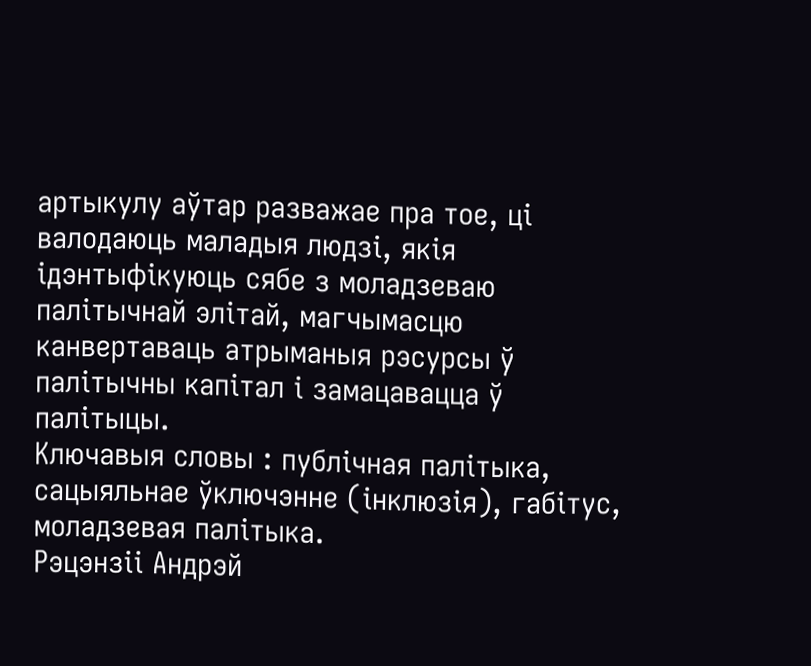артыкулу аўтар разважае пра тое, ці валодаюць маладыя людзі, якія ідэнтыфікуюць сябе з моладзеваю палітычнай элітай, магчымасцю канвертаваць атрыманыя рэсурсы ў палітычны капітал і замацавацца ў палітыцы.
Ключавыя словы : публічная палітыка, сацыяльнае ўключэнне (інклюзія), габітус, моладзевая палітыка.
Рэцэнзіі Андрэй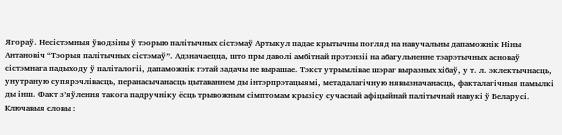Ягораў. Несістэмныя ўводзіны ў тэорыю палітычных сістэмаў Артыкул падае крытычны погляд на навучальны дапаможнік Ніны Антановіч “Тэорыя палітычных сістэмаў”. Адзначаецца, што пры даволі амбітнай прэтэнзіі на абагульненне тэарэтычных асноваў сістэмнага падыходу ў паліталогіі, дапаможнік гэтай задачы не вырашае. Тэкст утрымлівае шэраг выразных хібаў, у т. л. эклектычнасць, унутраную супярэчлівасць, перанасычанасць цытаваннем ды інтэрпрэтацыямі, метадалагічную нявызначанасць, факталагічныя памылкі ды інш. Факт з’яўлення такога падручніку ёсць трывожным сімптомам крызісу сучаснай афіцыйнай палітычнай навукі ў Беларусі.
Ключавыя словы :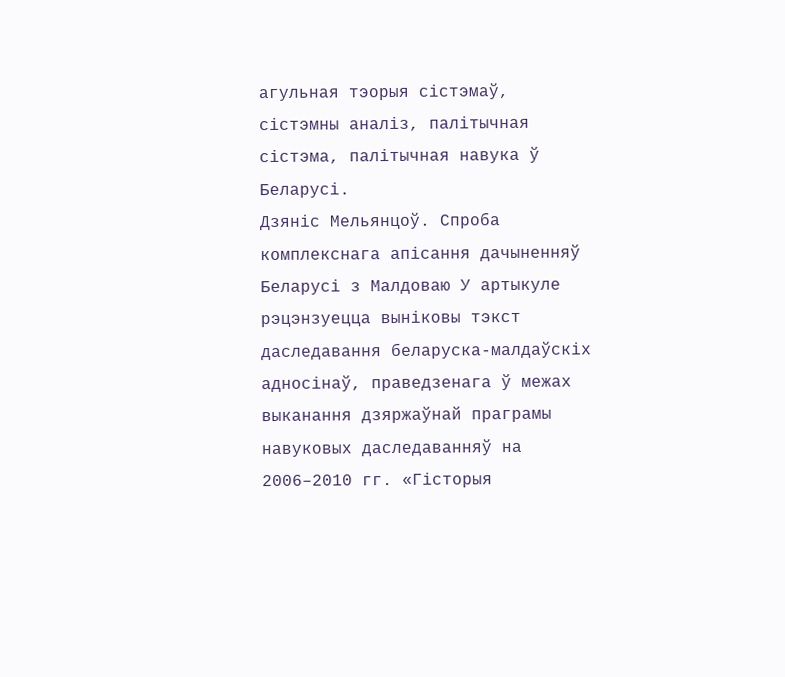агульная тэорыя сістэмаў, сістэмны аналіз, палітычная сістэма, палітычная навука ў Беларусі.
Дзяніс Мельянцоў. Спроба комплекснага апісання дачыненняў Беларусі з Малдоваю У артыкуле рэцэнзуецца выніковы тэкст даследавання беларуска-малдаўскіх адносінаў, праведзенага ў межах выканання дзяржаўнай праграмы навуковых даследаванняў на 2006–2010 гг. «Гісторыя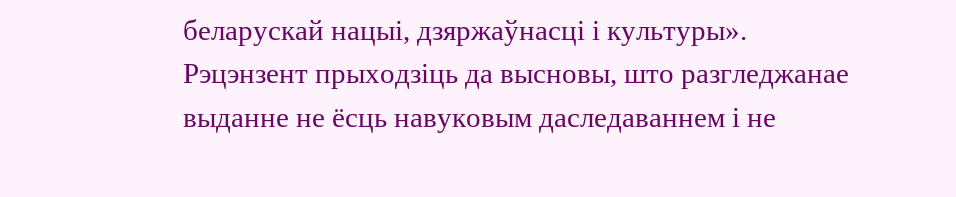беларускай нацыі, дзяржаўнасці і культуры».
Рэцэнзент прыходзіць да высновы, што разгледжанае выданне не ёсць навуковым даследаваннем і не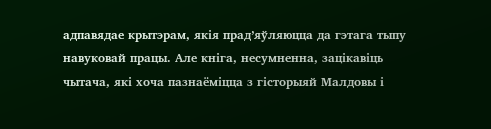адпавядае крытэрам, якія прад’яўляюцца да гэтага тыпу навуковай працы. Але кніга, несумненна, зацікавіць чытача, які хоча пазнаёміцца з гісторыяй Малдовы і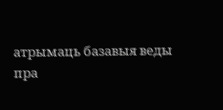атрымаць базавыя веды пра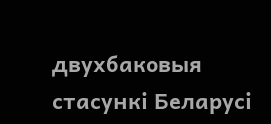двухбаковыя стасункі Беларусі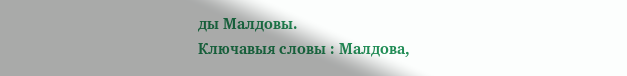ды Малдовы.
Ключавыя словы : Малдова,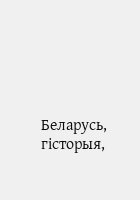Беларусь, гісторыя,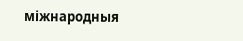міжнародныя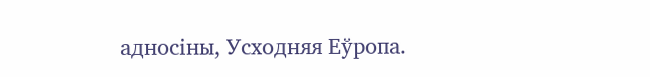адносіны, Усходняя Еўропа.